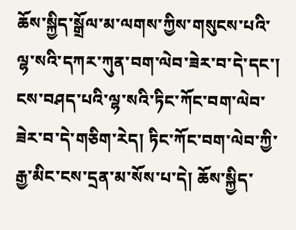ཆོས་སྐྱིད་སྒྲོལ་མ་ལགས་ཀྱིས་གསུངས་པའི་ལྷ་སའི་དཀར་ཀུན་བག་ལེབ་ཟེར་བ་དེ་དང་། ངས་བཤད་པའི་ལྷ་སའི་ཏིང་ཀོང་བག་ལེབ་ཟེར་བ་དེ་གཅིག་རེད། ཏིང་ཀོང་བག་ལེབ་ཀྱི་རྒྱ་མིང་ངས་དྲན་མ་སོས་པ་དེ། ཆོས་སྐྱིད་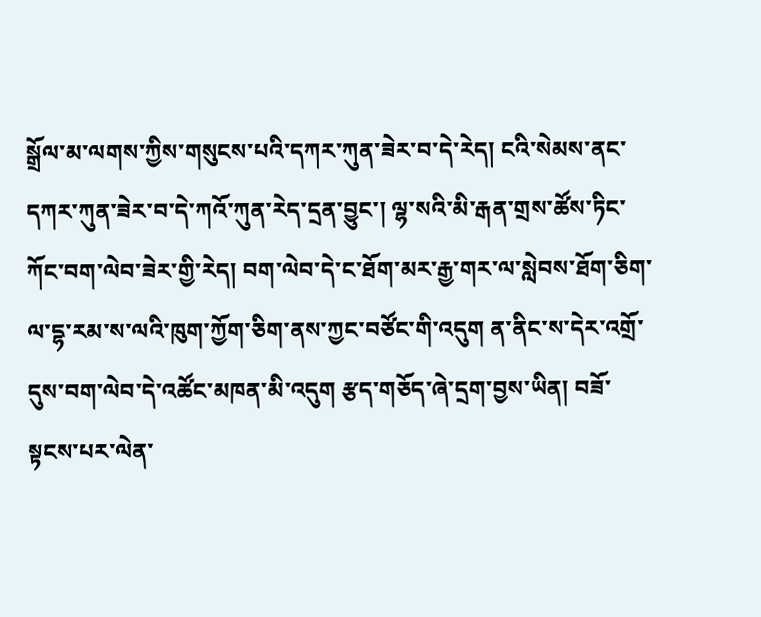སྒྲོལ་མ་ལགས་ཀྱིས་གསུངས་པའི་དཀར་ཀུན་ཟེར་བ་དེ་རེད། ངའི་སེམས་ནང་དཀར་ཀུན་ཟེར་བ་དེ་ཀའོ་ཀུན་རེད་དྲན་བྱུང་། ལྷ་སའི་མི་རྒན་གྲས་ཚོས་ཏིང་ཀོང་བག་ལེབ་ཟེར་གྱི་རེད། བག་ལེབ་དེ་ང་ཐོག་མར་རྒྱ་གར་ལ་སླེབས་ཐོག་ཅིག་ལ་དྷ་རམ་ས་ལའི་ཁུག་ཀྱོག་ཅིག་ནས་ཀྱང་བཙོང་གི་འདུག ན་ནིང་ས་དེར་འགྲོ་དུས་བག་ལེབ་དེ་འཚོང་མཁན་མི་འདུག རྩད་གཅོད་ཞེ་དྲག་བྱས་ཡིན། བཟོ་སྟངས་པར་ལེན་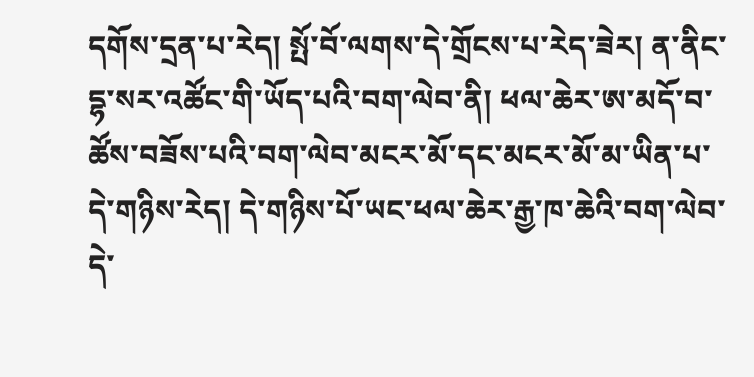དགོས་དྲན་པ་རེད། སྤོ་བོ་ལགས་དེ་གྲོངས་པ་རེད་ཟེར། ན་ནིང་དྷ་སར་འཚོང་གི་ཡོད་པའི་བག་ལེབ་ནི། ཕལ་ཆེར་ཨ་མདོ་བ་ཚོས་བཟོས་པའི་བག་ལེབ་མངར་མོ་དང་མངར་མོ་མ་ཡིན་པ་དེ་གཉིས་རེད། དེ་གཉིས་པོ་ཡང་ཕལ་ཆེར་རྒྱ་ཁ་ཆེའི་བག་ལེབ་དེ་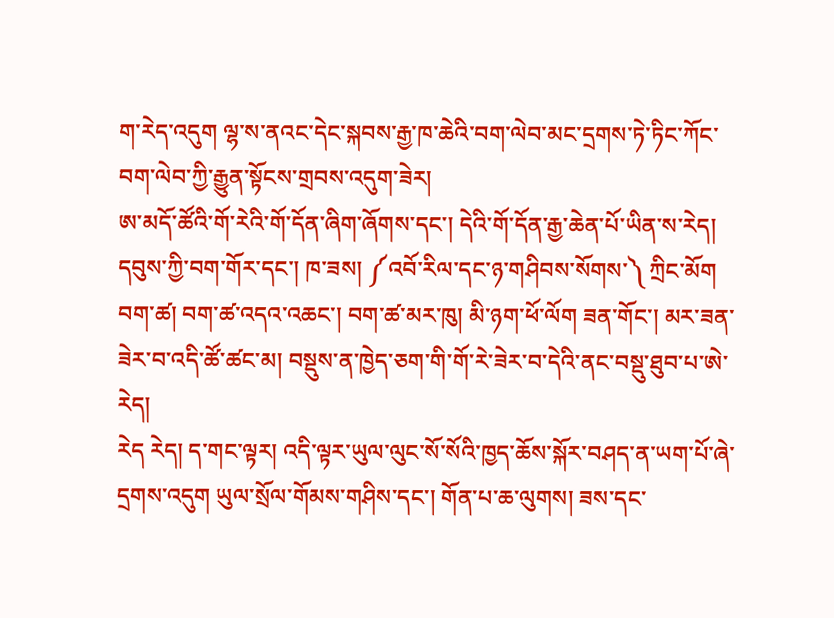ག་རེད་འདུག ལྷ་ས་ནའང་དེང་སྐབས་རྒྱ་ཁ་ཆེའི་བག་ལེབ་མང་དྲགས་ཏེ་ཏིང་ཀོང་བག་ལེབ་ཀྱི་རྒྱུན་སྟོངས་གྲབས་འདུག་ཟེར།
ཨ་མདོ་ཚོའི་གོ་རེའི་གོ་དོན་ཞིག་ཞོགས་དང་། དེའི་གོ་དོན་རྒྱ་ཆེན་པོ་ཡིན་ས་རེད། དབུས་ཀྱི་བག་གོར་དང་། ཁ་ཟས། ༼འབོ་རིལ་དང་ཉ་གཤིབས་སོགས་༽ ཀྲིང་མོག བག་ཚ། བག་ཚ་འདའ་འཆང་། བག་ཚ་མར་ཁུ། མི་ཉག་ཕོ་ལོག ཟན་གོང་། མར་ཟན་ཟེར་བ་འདི་ཚོ་ཚང་མ། བསྡུས་ན་ཁྱེད་ཅག་གི་གོ་རེ་ཟེར་བ་དེའི་ནང་བསྡུ་ཐུབ་པ་ཨེ་རེད།
རེད རེད། ད་གང་ལྟར། འདི་ལྟར་ཡུལ་ལུང་སོ་སོའི་ཁྱད་ཆོས་སྐོར་བཤད་ན་ཡག་པོ་ཞེ་དྲགས་འདུག ཡུལ་སྲོལ་གོམས་གཤིས་དང་། གོན་པ་ཆ་ལུགས། ཟས་དང་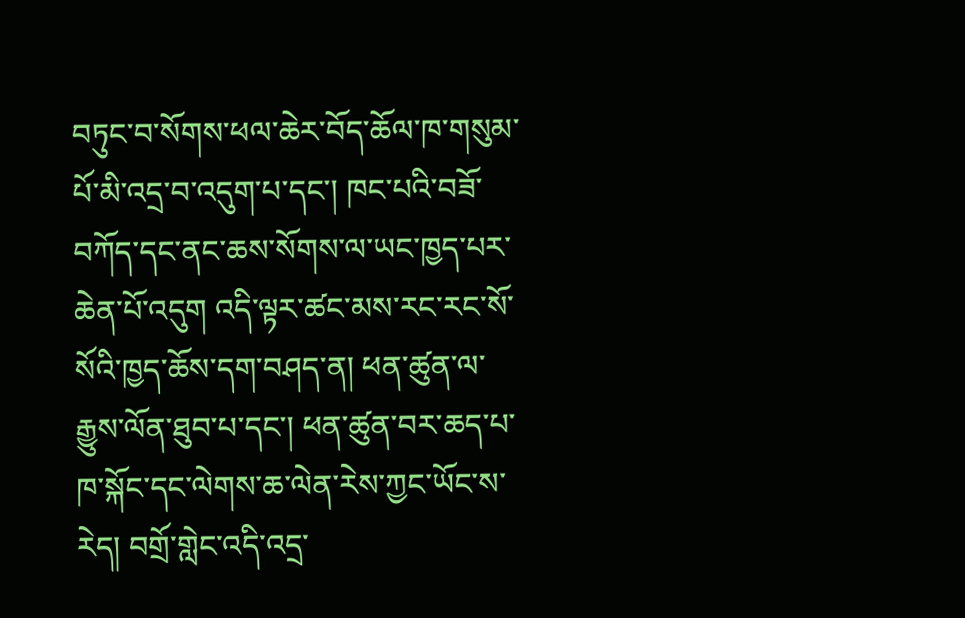བཏུང་བ་སོགས་ཕལ་ཆེར་བོད་ཆོལ་ཁ་གསུམ་པོ་མི་འདྲ་བ་འདུག་པ་དང་། ཁང་པའི་བཟོ་བཀོད་དང་ནང་ཆས་སོགས་ལ་ཡང་ཁྱད་པར་ཆེན་པོ་འདུག འདི་ལྟར་ཚང་མས་རང་རང་སོ་སོའི་ཁྱད་ཆོས་དག་བཤད་ན། ཕན་ཚུན་ལ་རྒྱུས་ལོན་ཐུབ་པ་དང་། ཕན་ཚུན་བར་ཆད་པ་ཁ་སྐོང་དང་ལེགས་ཆ་ལེན་རེས་ཀྱང་ཡོང་ས་རེད། བགྲོ་གླེང་འདི་འདྲ་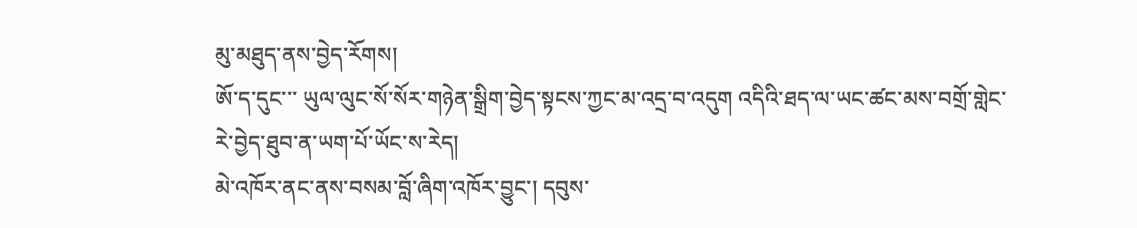མུ་མཐུད་ནས་བྱེད་རོགས།
ཨོ་ད་དུང་་་ ཡུལ་ལུང་སོ་སོར་གཉེན་སྒྲིག་བྱེད་སྟངས་ཀྱང་མ་འདྲ་བ་འདུག འདིའི་ཐད་ལ་ཡང་ཚང་མས་བགྲོ་གླེང་རེ་བྱེད་ཐུབ་ན་ཡག་པོ་ཡོང་ས་རེད།
མེ་འཁོར་ནང་ནས་བསམ་བློ་ཞིག་འཁོར་བྱུང་། དབུས་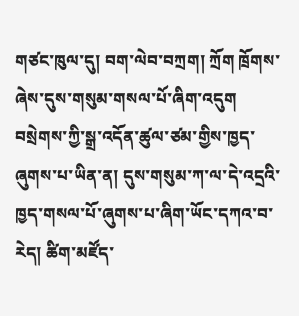གཙང་ཁུལ་དུ། བག་ལེབ་བཀྲག། ཀྲོག ཁྲོགས་ཞེས་དུས་གསུམ་གསལ་པོ་ཞིག་འདུག བསྲེགས་ཀྱི་སྒྲ་འདོན་ཚུལ་ཙམ་གྱིས་ཁྱད་ཞུགས་པ་ཡིན་ན། དུས་གསུམ་ཀ་ལ་དེ་འདྲའི་ཁྱད་གསལ་པོ་ཞུགས་པ་ཞིག་ཡོང་དཀའ་བ་རེད། ཚིག་མཛོད་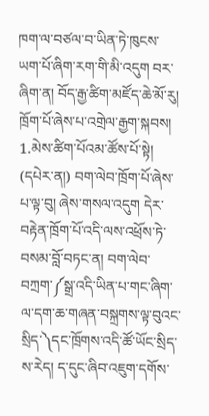ཁག་ལ་བཙལ་བ་ཡིན་ཏེ་ཁུངས་ཡག་པོ་ཞིག་རག་གི་མི་འདུག བར་ཞིག་ན། བོད་རྒྱ་ཚིག་མཛོད་ཆེ་མོ་རུ། ཁྲོག་པོ་ཞེས་པ་འགྲེལ་རྒྱག་སྐབས། 1.མེས་ཚིག་པོའམ་ཚོས་པོ་སྟེ། (དཔེར་ན།) བག་ལེབ་ཁྲོག་པོ་ཞེས་པ་ལྟ་བུ། ཞེས་གསལ་འདུག དེར་བརྟེན་ཁྲོག་པོ་འདི་ལས་འཕྲོས་ཏེ་བསམ་བློ་བཏང་ན། བག་ལེབ་བཀྲག་༼སྒྲ་འདི་ཡིན་པ་གང་ཞིག་ལ་དག་ཆ་གཞན་བསྐྲགས་ལྟ་བུའང་སྲིད་༽དང་ཁྲོགས་འདི་ཚོ་ཡོང་སྲིད་ས་རེད། ད་དུང་ཞིབ་འཇུག་དགོས་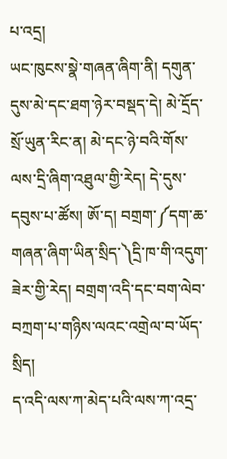པ་འདྲ།
ཡང་ཁུངས་སྣེ་གཞན་ཞིག་ནི། དགུན་དུས་མེ་དང་ཐག་ཉེར་བསྡད་དེ། མེ་དྲོད་སྲོ་ཡུན་རིང་ན། མེ་དང་ཉེ་བའི་གོས་ལས་དྲི་ཞིག་འཐུལ་གྱི་རེད། དེ་དུས་དབུས་པ་ཚོས། ཨོ་ད། བགྲག་༼དག་ཆ་གཞན་ཞིག་ཡིན་སྲིད་༽དྲི་ཁ་གི་འདུག་ཟེར་གྱི་རེད། བགྲག་འདི་དང་བག་ལེབ་བཀྲག་པ་གཉིས་ལའང་འགྲེལ་བ་ཡོད་སྲིད།
ད་འདི་ལས་ཀ་མེད་པའི་ལས་ཀ་འདྲ་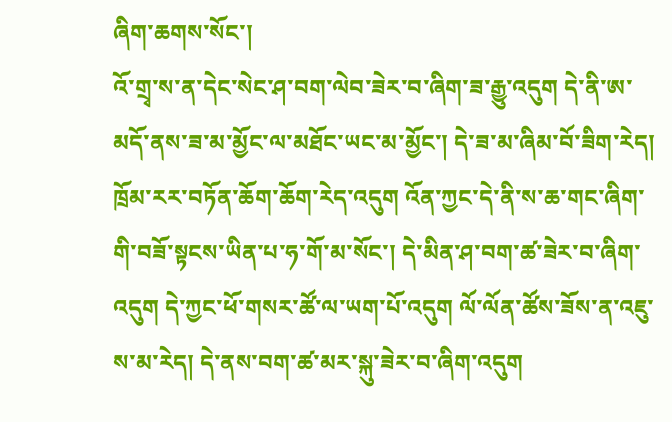ཞིག་ཆགས་སོང་།
འོ་གྲྭ་ས་ན་དེང་སེང་ཤ་བག་ལེབ་ཟེར་བ་ཞིག་ཟ་རྒྱུ་འདུག དེ་ནི་ཨ་མདོ་ནས་ཟ་མ་མྱོང་ལ་མཐོང་ཡང་མ་མྱོང་། དེ་ཟ་མ་ཞིམ་བོ་ཟིག་རེད། ཁྲོམ་རར་བཏོན་ཆོག་ཆོག་རེད་འདུག འོན་ཀྱང་དེ་ནི་ས་ཆ་གང་ཞིག་གི་བཟོ་སྟངས་ཡིན་པ་ཧ་གོ་མ་སོང་། དེ་མིན་ཤ་བག་ཚ་ཟེར་བ་ཞིག་འདུག དེ་ཀྱང་ཕོ་གསར་ཚོ་ལ་ཡག་པོ་འདུག ལོ་ལོན་ཚོས་ཟོས་ན་འཇུ་ས་མ་རེད། དེ་ནས་བག་ཚ་མར་སྐུ་ཟེར་བ་ཞིག་འདུག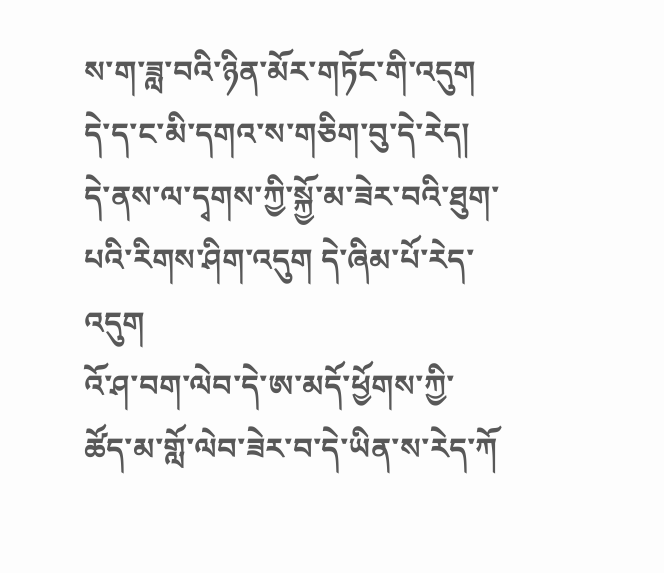ས་ག་ཟླ་བའི་ཉིན་མོར་གཏོང་གི་འདུག དེ་ད་ང་མི་དགའ་ས་གཅིག་བུ་དེ་རེད། དེ་ནས་ལ་དྭགས་ཀྱི་སྐྱོ་མ་ཟེར་བའི་ཐུག་པའི་རིགས་ཤིག་འདུག དེ་ཞིམ་པོ་རེད་འདུག
འོ་ཤ་བག་ལེབ་དེ་ཨ་མདོ་ཕྱོགས་ཀྱི་ཚོད་མ་གློ་ལེབ་ཟེར་བ་དེ་ཡིན་ས་རེད་ཀོ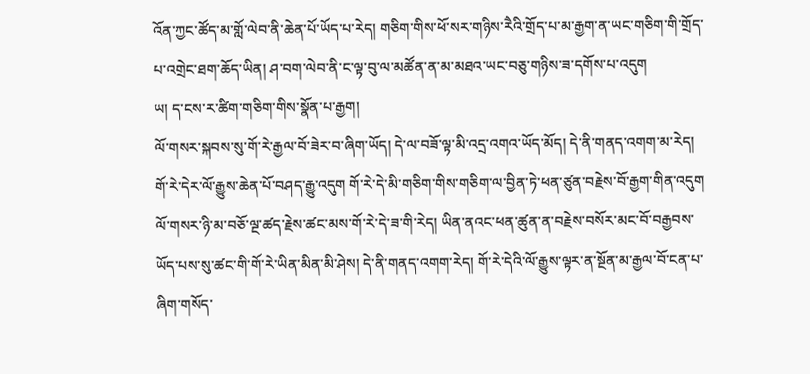འོན་ཀྱང་ཚོད་མ་གློ་ལེབ་ནི་ཆེན་པོ་ཡོད་པ་རེད། གཅིག་གིས་ཕོ་སར་གཉིས་རཻའི་གྲོད་པ་མ་རྒྱག་ན་ཡང་གཅིག་གི་གྲོད་པ་འགྲེང་ཐག་ཆོད་ཡིན། ཤ་བག་ལེབ་ནི་ང་ལྟ་བུ་ལ་མཚོན་ན་མ་མཐའ་ཡང་བཅུ་གཉིས་ཟ་དགོས་པ་འདུག
ཡ། ད་ངས་ར་ཚིག་གཅིག་གིས་སྣོན་པ་རྒྱག།
ལོ་གསར་སྐབས་སུ་གོ་རེ་རྒྱལ་བོ་ཟེར་བ་ཞིག་ཡོད། དེ་ལ་བཟོ་ལྟ་མི་འདྲ་འགའ་ཡོད་མོད། དེ་ནི་གནད་འགག་མ་རེད། གོ་རེ་དེར་ལོ་རྒྱུས་ཆེན་པོ་བཤད་རྒྱུ་འདུག གོ་རེ་དེ་མི་གཅིག་གིས་གཅིག་ལ་བྱིན་ཏེ་ཕན་ཙུན་བརྗེས་བོ་རྒྱག་གིན་འདུག ལོ་གསར་ཉི་མ་བཅོ་ལྔ་ཚད་རྗེས་ཚང་མས་གོ་རེ་དེ་ཟ་གི་རེད། ཡིན་ནའང་ཕན་ཚུན་ན་བརྗེས་བསོར་མང་བོ་བརྒྱབས་ཡོད་པས་སུ་ཚང་གི་གོ་རེ་ཡིན་མིན་མི་ཤེས། དེ་ནི་གནད་འགག་རེད། གོ་རེ་དེའི་ལོ་རྒྱུས་ལྟར་ན་སྔོན་མ་རྒྱལ་བོ་ངན་པ་ཞིག་གསོད་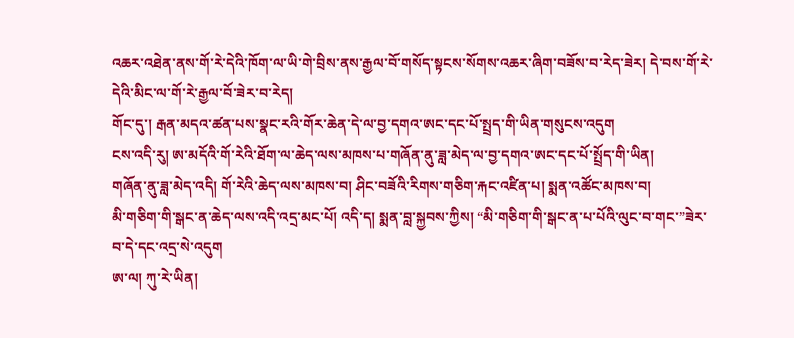འཆར་འཐེན་ནས་གོ་རེ་དེའི་ཁོག་ལ་ཡི་གེ་བྲིས་ནས་རྒྱལ་བོ་གསོད་སྟངས་སོགས་འཆར་ཞིག་བཟོས་བ་རེད་ཟེར། དེ་བས་གོ་རེ་དེའི་མིང་ལ་གོ་རེ་རྒྱལ་བོ་ཟེར་བ་རེད།
གོང་དུ་། རྒན་མདའ་ཚན་པས་སྣང་རའི་གོར་ཆེན་དེ་ལ་བྱ་དགའ་ཨང་དང་པོ་སྤྲད་གི་ཡིན་གསུངས་འདུག
ངས་འདི་རུ། ཨ་མདོའི་གོ་རེའི་ཐོག་ལ་ཆེད་ལས་མཁས་པ་གཞོན་ནུ་ཟླ་མེད་ལ་བྱ་དགའ་ཨང་དང་པོ་སྤྲོད་གི་ཡིན།
གཞོན་ནུ་ཟླ་མེད་འདི། གོ་རེའི་ཆེད་ལས་མཁས་བ། ཤིང་བཟོའི་རིགས་གཅིག་རྐང་འཛིན་པ། སྨན་འཚོང་མཁས་བ།
མི་གཅིག་གི་སྒང་ན་ཆེད་ལས་འདི་འདྲ་མང་པོ། འདི་ད། སྨན་བླ་སྐྱབས་ཀྱིས། “མི་གཅིག་གི་སྒང་ན་པ་པོའི་ལུང་བ་གང་”ཟེར་བ་དེ་དང་འདྲ་སེ་འདུག
ཨ་ལ། ཀུ་རེ་ཡིན།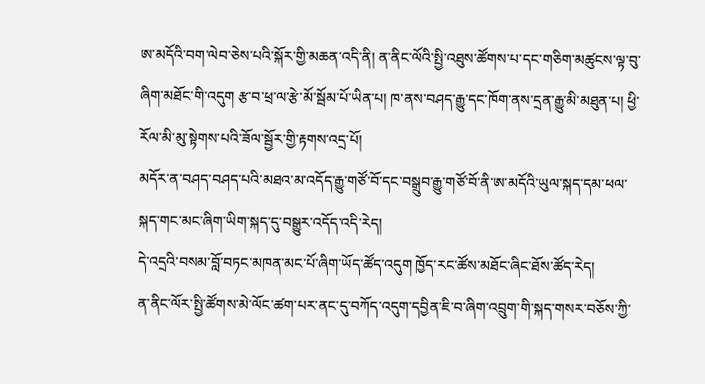ཨ་མདོའི་བག་ལེབ་ཅེས་པའི་སྐོར་གྱི་མཆན་འདི་ནི། ན་ནིང་ལོའི་སྤྱི་འཐུས་ཚོགས་པ་དང་གཅིག་མཚུངས་ལྟ་བུ་ཞིག་མཐོང་གི་འདུག རྩ་བ་ཕྲ་ལ་རྩེ་མོ་སྦོམ་པོ་ཡིན་པ། ཁ་ནས་བཤད་རྒྱུ་དང་ཁོག་ནས་དྲན་རྒྱུ་མི་མཐུན་པ། ཕྱི་རོལ་མི་མུ་སྟེགས་པའི་ཟོལ་སྦྱོར་གྱི་རྟགས་འདྲ་པོ།
མདོར་ན་བཤད་བཤད་པའི་མཐའ་མ་འདོད་རྒྱུ་གཙོ་བོ་དང་བསྒྲུབ་རྒྱུ་གཙོ་བོ་ནི་ཨ་མདོའི་ཡུལ་སྐད་དམ་ཕལ་སྐད་གང་མང་ཞིག་ཡིག་སྐད་དུ་བསྒྱུར་འདོད་འདི་རེད།
དེ་འདྲའི་བསམ་བློ་བཏང་མཁན་མང་པོ་ཞིག་ཡོད་ཚོད་འདུག ཁྱོད་རང་ཚོས་མཐོང་ཞིང་ཐོས་ཚོད་རེད།
ན་ནིང་ལོར་སྤྱི་ཚོགས་མེ་ལོང་ཚག་པར་ནང་དུ་བཀོད་འདུག་དབྱིན་ཇི་བ་ཞིག་འབྲུག་གི་སྐད་གསར་བཅོས་ཀྱི་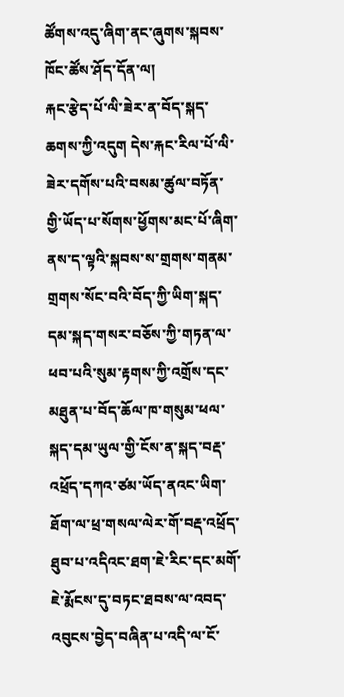ཚོགས་འདུ་ཞིག་ནང་ཞུགས་སྐབས་ཁོང་ཚོས་ཤོད་དོན་ལ།
རྐང་རྩེད་པོ་ལི་ཟེར་ན་བོད་སྐད་ཆགས་ཀྱི་འདུག དེས་རྐང་རིལ་པོ་ལི་ཟེར་དགོས་པའི་བསམ་ཚུལ་བཏོན་གྱི་ཡོད་པ་སོགས་ཕྱོགས་མང་པོ་ཞིག་ནས་ད་ལྟའི་སྐབས་ས་གྲགས་གནམ་གྲགས་སོང་བའི་བོད་ཀྱི་ཡིག་སྐད་དམ་སྐད་གསར་བཅོས་ཀྱི་གཏན་ལ་ཕབ་པའི་སུམ་རྟགས་ཀྱི་འགྲོས་དང་མཐུན་པ་བོད་ཆོལ་ཁ་གསུམ་ཕལ་སྐད་དམ་ཡུལ་གྱི་ངོས་ན་སྐད་བརྡ་འཕྲོད་དཀའ་ཙམ་ཡོད་ནའང་ཡིག་ཐོག་ལ་ཕྲ་གསལ་ལེར་གོ་བརྡ་འཕྲོད་ཐུབ་པ་འདིའང་ཐག་ཇེ་རིང་དང་མགོ་ཇེ་རྨོངས་དུ་བཏང་ཐབས་ལ་འབད་འབུངས་བྱེད་བཞིན་པ་འདི་ལ་ངོ་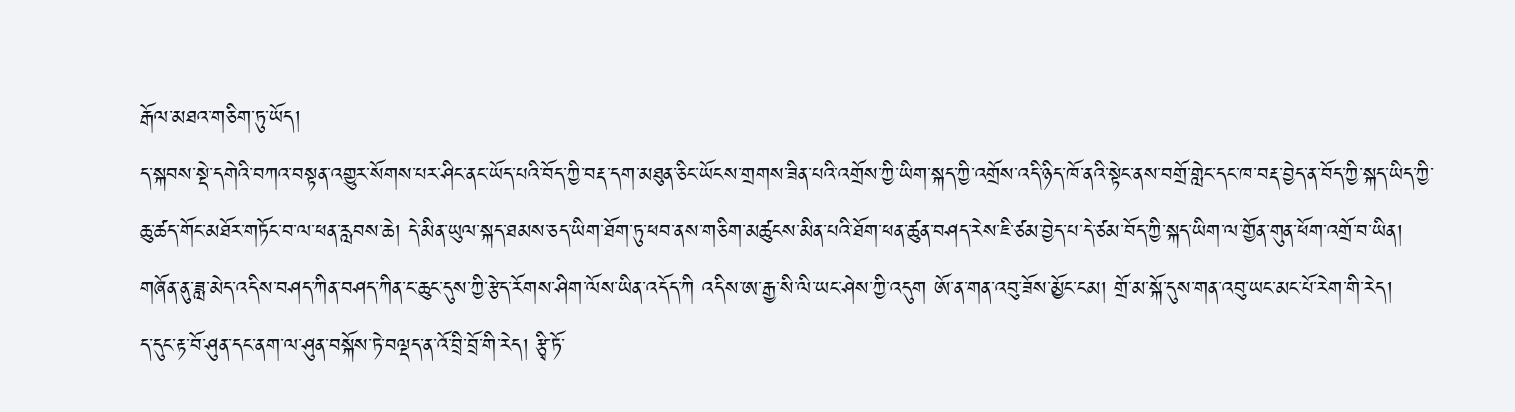རྒོལ་མཐའ་གཅིག་ཏུ་ཡོད།
ད་སྐབས་སྡེ་དགེའི་བཀའ་བསྟན་འགྱུར་སོགས་པར་ཤིང་ནང་ཡོད་པའི་བོད་ཀྱི་བརྡ་དག་མཐུན་ཅིང་ཡོངས་གྲགས་ཟིན་པའི་འགྲོས་ཀྱི་ཡིག་སྐད་ཀྱི་འགྲོས་འདི་ཉིད་ཁོ་ནའི་སྟེང་ནས་བགྲོ་གླེང་དང་ཁ་བརྡ་བྱེད་ན་བོད་ཀྱི་སྐད་ཡིད་ཀྱི་ཆུ་ཚད་གོང་མཐོར་གཏོང་བ་ལ་ཕན་རླབས་ཆེ། དེ་མིན་ཡུལ་སྐད་ཐམས་ཅད་ཡིག་ཐོག་ཏུ་ཕབ་ནས་གཅིག་མཚུངས་མིན་པའི་ཐོག་ཕན་ཚུན་བཤད་རེས་ཇི་ཙམ་བྱེད་པ་དེ་ཙམ་བོད་ཀྱི་སྐད་ཡིག་ལ་གྱོན་གུན་ཕོག་འགྲོ་བ་ཡིན།
གཞོན་ནུ་ཟླ་མེད་འདིས་བཤད་ཀིན་བཤད་ཀིན་ང་ཆུང་དུས་ཀྱི་རྩེད་རོགས་ཤིག་ལོས་ཡིན་འདོད་ཀི འདིས་ཨ་རྒྱ་སི་ལི་ཡང་ཤེས་ཀྱི་འདུག ཨོ་ན་གན་འབུ་ཟོས་མྱོང་ངམ། གྲོ་མ་སྐོ་དུས་གན་འབུ་ཡང་མང་པོ་རེག་གི་རེད།
ད་དུང་རྟ་བོ་ཤུན་དང་ནག་ལ་ཤུན་བསྐོས་ཏེ་བལྡད་ན་འོ་བྲི་བྲོ་གི་རེད། རྩྭི་ཏོ་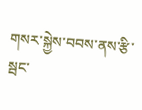གསར་སྐྱེས་བབས་ནས་རྩི་སྦང་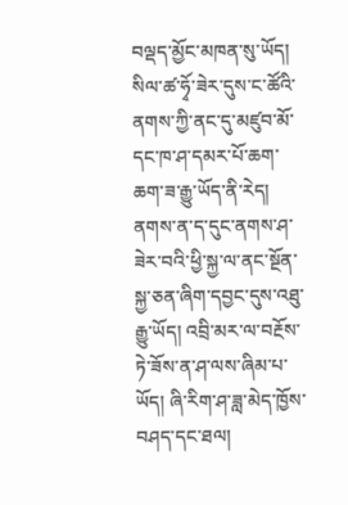བལྡད་མྱོང་མཁན་སུ་ཡོད། སིལ་ཚ་ཧྭོ་ཟེར་དུས་ང་ཚོའི་ནགས་ཀྱི་ནང་དུ་མཛུབ་མོ་དང་ཁ་ཤ་དམར་པོ་ཆག་ཆག་ཟ་རྒྱུ་ཡོད་ནི་རེད། ནགས་ན་ད་དུང་ནགས་ཤ་ཟེར་བའི་ཕྱི་སྐྱ་ལ་ནང་སྔོན་སྐྱ་ཅན་ཞིག་དབྱང་དུས་འཐུ་རྒྱུ་ཡོད། འབྲི་མར་ལ་བརྔོས་ཏེ་ཟོས་ན་ཤ་ལས་ཞིམ་པ་ཡོད། ཞི་རིག་ཤ་ཟླ་མེད་ཁྱོས་བཤད་དང་ཐལ།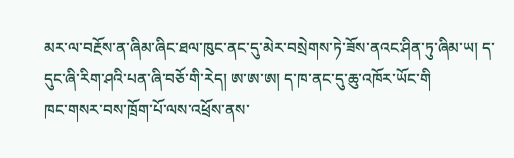མར་ལ་བརྔོས་ན་ཞིམ་ཞིང་ཐལ་ཁུང་ནང་དུ་མེར་བསྲེགས་ཏེ་ཟོས་ནའང་ཤིན་ཏུ་ཞིམ་ཡ། ད་དུང་ཞི་རིག་ཤའི་པན་ཞི་བཅོ་གི་རེད། ཨ་ཨ་ཨ། ད་ཁ་ནང་དུ་ཆུ་འཁོར་ཡོང་གི
ཁང་གསར་བས་ཁྲོག་པོ་ལས་འཕྲོས་ནས་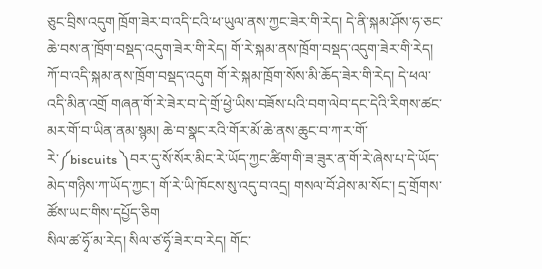ཅུང་བྲིས་འདུག ཁྲོག་ཟེར་བ་འདི་ངའི་ཕ་ཡུལ་ནས་ཀྱང་ཟེར་གི་རེད། དེ་ནི་སྐམ་ཤོས་ཧ་ཅང་ཆེ་བས་ན་ཁྲོག་བསྡད་འདུག་ཟེར་གི་རེད། གོ་རེ་སྐམ་ནས་ཁྲོག་བསྡད་འདུག་ཟེར་གི་རེད། ཀོ་བ་འདི་སྐམ་ནས་ཁྲོག་བསྡད་འདུག གོ་རེ་སྐམ་ཁྲོག་སོས་མི་ཆོད་ཟེར་གི་རེད། དེ་ཕལ་འདི་མིན་འགྲོ གཞན་གོ་རེ་ཟེར་བ་དེ་གྲོ་ཕྱེ་ཡིས་བཟོས་པའི་བག་ལེབ་དང་དེའི་རིགས་ཚང་མར་གོ་བ་ཡིན་ནམ་སྙམ། ཆེ་བ་སྣང་རའི་གོར་མོ་ཆེ་ནས་ཆུང་བ་ཀ་ར་གོ་རེ་༼biscuits ༽བར་དུ་སོ་སོར་མིང་རེ་ཡོད་ཀྱང་ཚིག་གི་ཟ་ཟུར་ན་གོ་རེ་ཞེས་པ་དེ་ཡོད་མེད་གཉིས་ཀ་ཡོད་ཀྱང་། གོ་རེ་ཡི་ཁོངས་སུ་འདུ་བ་འདྲ། གསལ་བོ་ཤེས་མ་སོང་། དྲ་གྲོགས་ཚོས་ཡང་གིས་དཔྱོད་ཅིག
སིལ་ཚ་ཧྭོ་མ་རེད། སིལ་ཙ་ཧྭོ་ཟེར་བ་རེད། གོང་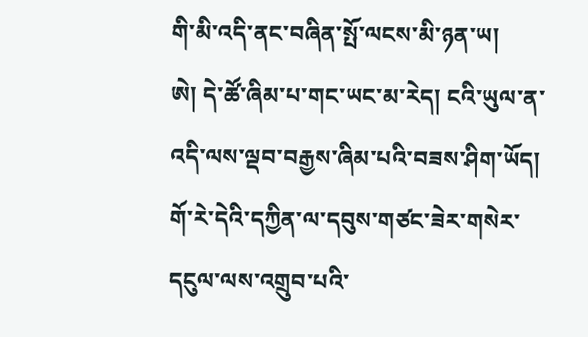གི་མི་འདི་ནང་བཞིན་སྤོ་ལངས་མི་ཉན་ཡ།
ཨེ། དེ་ཚོ་ཞིམ་པ་གང་ཡང་མ་རེད། ངའི་ཡུལ་ན་འདི་ལས་ལྡབ་བརྒྱས་ཞིམ་པའི་བཟས་ཤིག་ཡོད། གོ་རེ་དེའི་དཀྱིན་ལ་དབུས་གཙང་ཟེར་གསེར་དངུལ་ལས་འགྲུབ་པའི་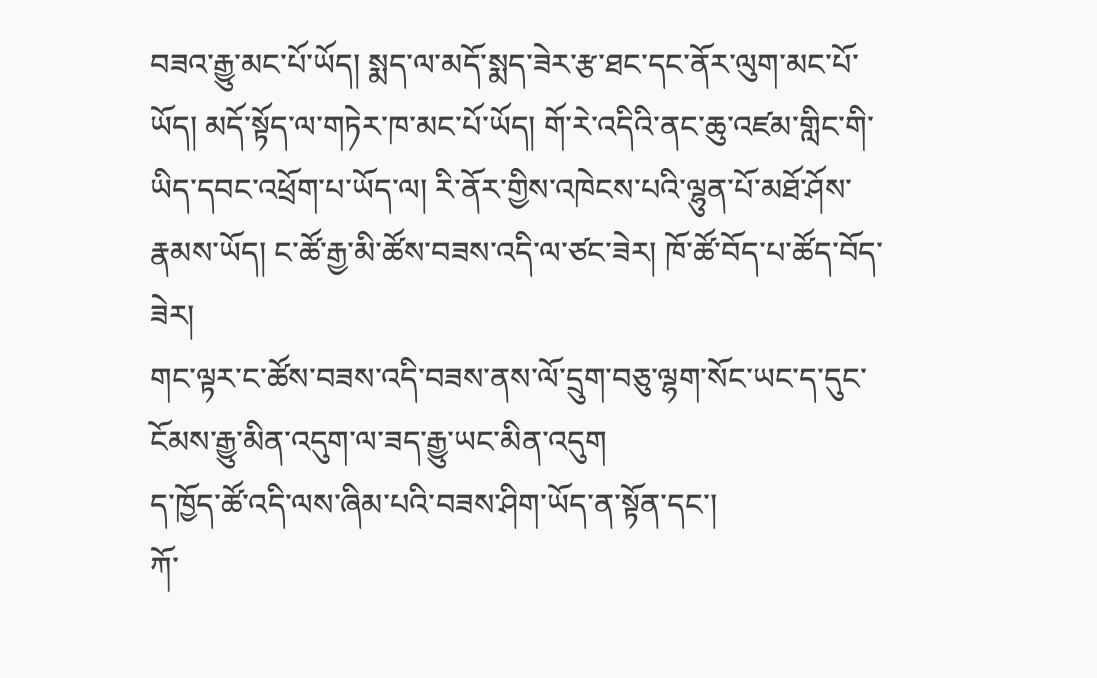བཟའ་རྒྱུ་མང་པོ་ཡོད། སྨད་ལ་མདོ་སྨད་ཟེར་རྩ་ཐང་དང་ནོར་ལུག་མང་པོ་ཡོད། མདོ་སྟོད་ལ་གཏེར་ཁ་མང་པོ་ཡོད། གོ་རེ་འདིའི་ནང་ཆུ་འཛམ་གླིང་གི་ཡིད་དབང་འཕྲོག་པ་ཡོད་ལ། རི་ནོར་གྱིས་འཁེངས་པའི་ལྷུན་པོ་མཐོ་ཤོས་རྣམས་ཡོད། ང་ཚོ་རྒྱ་མི་ཚོས་བཟས་འདི་ལ་ཙང་ཟེར། ཁོ་ཚོ་བོད་པ་ཚོད་བོད་ཟེར།
གང་ལྟར་ང་ཚོས་བཟས་འདི་བཟས་ནས་ལོ་དྲུག་བཅུ་ལྷག་སོང་ཡང་ད་དུང་ངོམས་རྒྱུ་མིན་འདུག་ལ་ཟད་རྒྱུ་ཡང་མིན་འདུག
ད་ཁྱོད་ཚོ་འདི་ལས་ཞིམ་པའི་བཟས་ཤིག་ཡོད་ན་སྟོན་དང་།
ཀོ་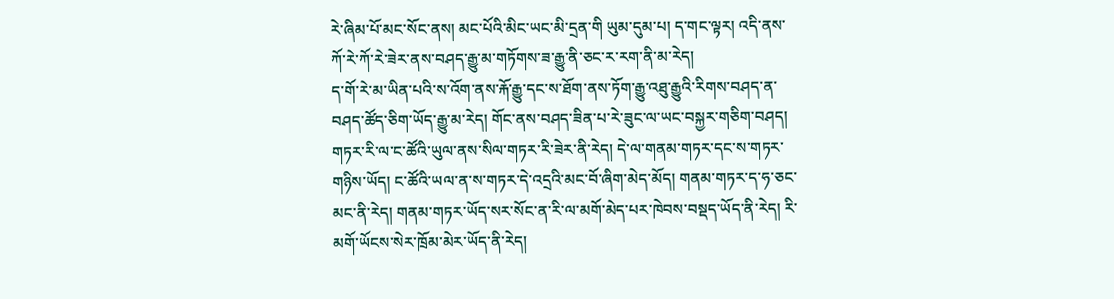རེ་ཞིམ་པོ་མང་སོང་ནས། མང་པོའི་མིང་ཡང་མི་དྲན་གི ཡུམ་དུམ་པ། ད་གང་ལྟར། འདི་ནས་ཀོ་རེ་ཀོ་རེ་ཟེར་ནས་བཤད་རྒྱུ་མ་གཏོགས་ཟ་རྒྱུ་ནི་ཅང་ར་རག་ནི་མ་རེད།
ད་གོ་རེ་མ་ཡིན་པའི་ས་འོག་ནས་རྐོ་རྒྱུ་དང་ས་ཐོག་ནས་ཏོག་རྒྱུ་འཐུ་རྒྱུའི་རིགས་བཤད་ན་བཤད་ཚོད་ཅིག་ཡོད་རྒྱུ་མ་རེད། གོང་ནས་བཤད་ཟིན་པ་རེ་ཟུང་ལ་ཡང་བསྐྱར་གཅིག་བཤད། གཏར་རི་ལ་ང་ཚོའི་ཡུལ་ནས་སིལ་གཏར་རི་ཟེར་ནི་རེད། དེ་ལ་གནམ་གཏར་དང་ས་གཏར་གཉིས་ཡོད། ང་ཚོའི་ཡལ་ན་ས་གཏར་དེ་འདྲའི་མང་བོ་ཞིག་མེད་མོད། གནམ་གཏར་ད་ཧ་ཅང་མང་ནི་རེད། གནམ་གཏར་ཡོད་སར་སོང་ན་རི་ལ་མགོ་མེད་པར་ཁེབས་བསྡད་ཡོད་ནི་རེད། རི་མགོ་ཡོངས་སེར་ཁྲོམ་མེར་ཡོད་ནི་རེད།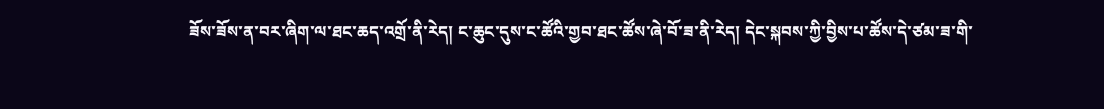ཟོས་ཟོས་ན་བར་ཞིག་ལ་ཐང་ཆད་འགྲོ་ནི་རེད། ང་ཆུང་དུས་ང་ཚོའི་གྱབ་ཐང་ཚོས་ཞེ་བོ་ཟ་ནི་རེད། དེང་སྐབས་ཀྱི་བྱིས་པ་ཚོས་དེ་ཙམ་ཟ་གི་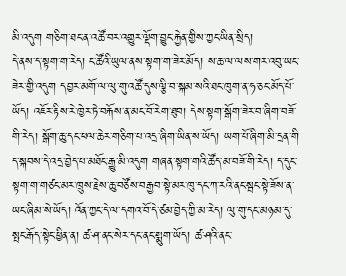མི་འདུག གཅིག་ཐང་ན་འཚོ་བར་འགྱུར་ལྡོག་བྱུང་རྐྱེན་གྱིས་ཀྱང་ཡིན་སྲིད།
དེ་ནས་ད་སྟག་ག་རེད། ང་ཚོའི་ཡུལ་ནས་སྟག་ག་ཟེར་མོད། ས་ཆ་ལ་ལས་གར་འབུ་ཡང་ཟེར་གྱི་འདུག དབྱར་མགོ་ལ་ལུ་གུ་འཚོ་དུས་ལྕི་བ་སྐམ་སའི་ཐང་ཁུག་ན་ཧ་ཅང་མོད་པོ་ཡོད། འཇོར་རྟིས་རེ་ཁྱེར་ཏེ་བརྐོས་ན་མང་བོ་རེག་ཐུབ། དེས་སྟག་སྒོག་ཟེར་བ་ཞིག་བཟོ་གི་རེད། སྒོག་ཆུ་དང་ཕལ་ཆེར་གཅིག་པ་འདྲ་ཞིག་ཡིན་ས་ཡོད། ཡག་པོ་ཞིག་མི་དྲན་གི ད་སྐབས་དེ་འདྲ་བྱེད་པ་མཐོང་རྒྱུ་མི་འདུག གཞན་སྟག་གའི་ཚོད་མ་བཟོ་གི་རེད། ད་དུང་སྟག་ག་གཙང་མར་ཁྲུས་རྗེས་ཆུ་བཙོས་བརྒྱབ་སྟེ་མར་ཁུ་དང་ཀ་རའི་ནང་སྦང་སྟེ་ཟོས་ན་ཡང་ཞིམ་སེ་ཡོད། འོན་ཀྱང་དེ་ལ་དགའ་བོ་དེ་ཙམ་བྱེད་ཀྱི་མ་རེད། ལུ་གུ་དང་མཉམ་དུ་སྤང་རྒོད་སྟེང་ཕྱིན་ན། ཚ་ཤ་ནང་སེར་དང་ནང་སྨུག་ཡོད། ཚ་ཤའི་ནང་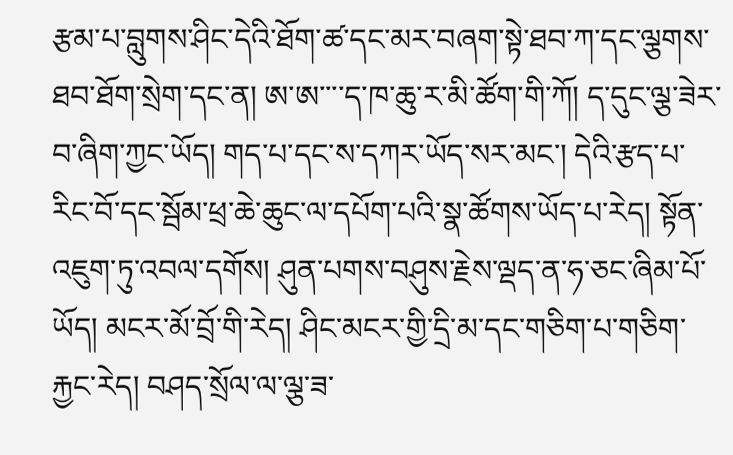རྩམ་པ་བླུགས་ཤིང་དེའི་ཐོག་ཚ་དང་མར་བཞག་སྟེ་ཐབ་ཀ་དང་ལྕགས་ཐབ་ཐོག་སྲེག་དང་ན། ཨ་ཨ་་་་ད་ཁ་ཆུ་ར་མི་ཚོག་གི་ཀོ། ད་དུང་ལྕ་ཟེར་བ་ཞིག་ཀྱང་ཡོད། གད་པ་དང་ས་དཀར་ཡོད་སར་མང་། དེའི་རྩད་པ་རིང་བོ་དང་སྦོམ་ཕྲ་ཆེ་ཆུང་ལ་དཔོག་པའི་སྣ་ཚོགས་ཡོད་པ་རེད། སྟོན་འཇུག་ཏུ་འབལ་དགོས། ཤུན་པགས་བཤུས་རྗེས་ལྡད་ན་ཧ་ཅང་ཞིམ་པོ་ཡོད། མངར་མོ་བྲོ་གི་རེད། ཤིང་མངར་གྱི་དྲི་མ་དང་གཅིག་པ་གཅིག་རྐྱང་རེད། བཤད་སྲོལ་ལ་ལྕ་ཟ་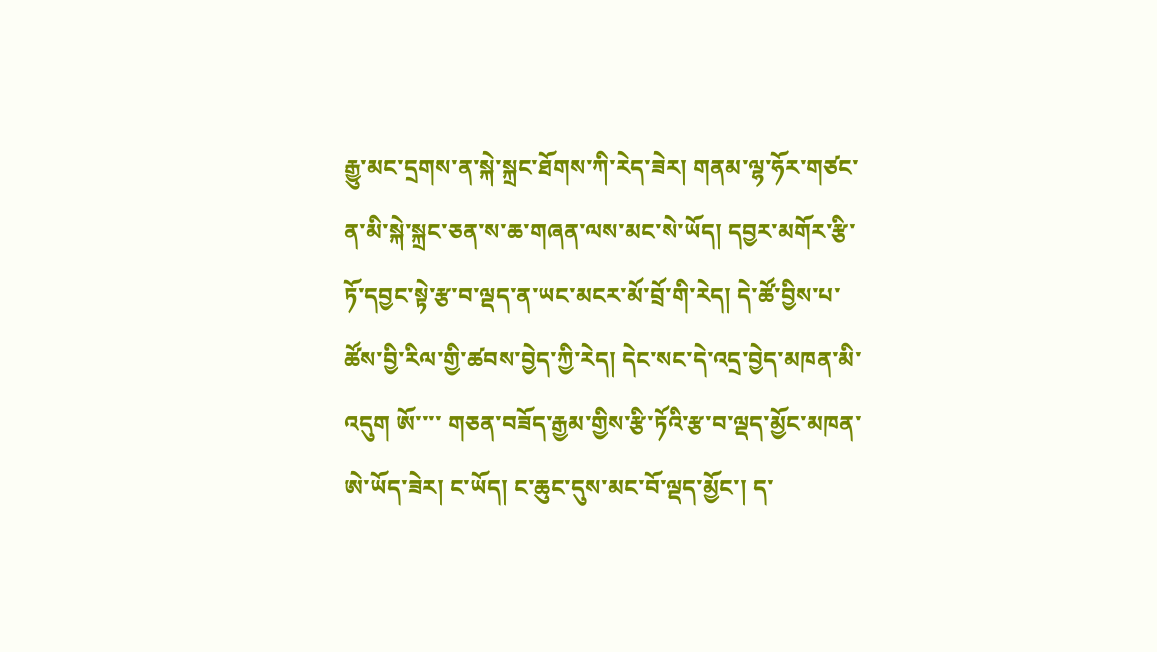རྒྱུ་མང་དྲགས་ན་སྐེ་སྐྲང་ཐོགས་ཀི་རེད་ཟེར། གནམ་ལྷ་ཧོར་གཙང་ན་མི་སྐེ་སྐྲང་ཅན་ས་ཆ་གཞན་ལས་མང་སེ་ཡོད། དབྱར་མགོར་རྩི་ཏོ་དབྱང་སྟེ་རྩ་བ་ལྡད་ན་ཡང་མངར་མོ་བྲོ་གི་རེད། དེ་ཚོ་བྱིས་པ་ཚོས་བྱི་རིལ་གྱི་ཚབས་བྱེད་ཀྱི་རེད། དེང་སང་དེ་འདྲ་བྱེད་མཁན་མི་འདུག ཨོ་་་་ གཅན་བཟོད་རྒྱམ་གྱིས་རྩི་ཏོའི་རྩ་བ་ལྡད་མྱོང་མཁན་ཨེ་ཡོད་ཟེར། ང་ཡོད། ང་ཆུང་དུས་མང་བོ་ལྡད་མྱོང་། ད་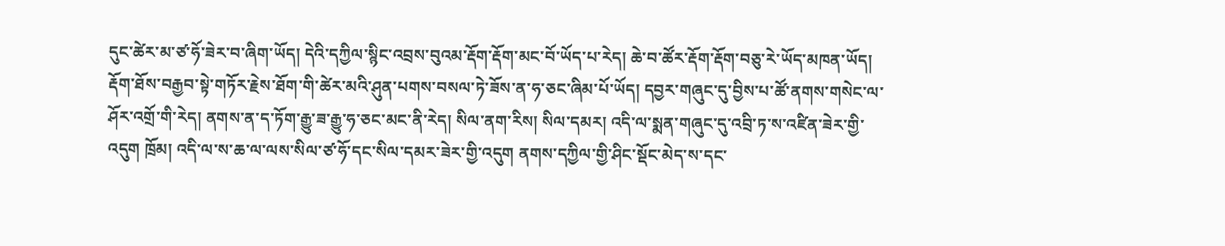དུང་ཚེར་མ་ཙ་ཧོ་ཟེར་བ་ཞིག་ཡོད། དེའི་དཀྱིལ་སྙིང་འབྲས་བུའམ་རྡོག་རྡོག་མང་བོ་ཡོད་པ་རེད། ཆེ་བ་ཚོར་རྡོག་རྡོག་བཅུ་རེ་ཡོད་མཁན་ཡོད། རྡོག་ཐོས་བརྒྱབ་སྟེ་གཏོར་རྗེས་ཐོག་གི་ཚེར་མའི་ཤུན་པགས་བསལ་ཏེ་ཟོས་ན་ཧ་ཅང་ཞིམ་པོ་ཡོད། དབྱར་གཞུང་དུ་བྱིས་པ་ཚོ་ནགས་གསེང་ལ་ཤོར་འགྲོ་གི་རེད། ནགས་ན་ད་ཏོག་རྒྱུ་ཟ་རྒྱུ་ཧ་ཅང་མང་ནི་རེད། སིལ་ནག་རིས། སིལ་དམར། འདི་ལ་སྨན་གཞུང་དུ་འབྲི་ཏ་ས་འཛིན་ཟེར་གྱི་འདུག ཁྲོམ། འདི་ལ་ས་ཆ་ལ་ལས་སིལ་ཙ་ཧོ་དང་སིལ་དམར་ཟེར་གྱི་འདུག ནགས་དཀྱིལ་གྱི་ཤིང་སྡོང་མེད་ས་དང་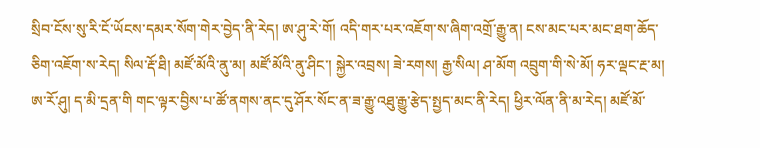སྲིབ་ངོས་སུ་རི་ངོ་ཡོངས་དམར་སོག་གེར་བྱེད་ནི་རེད། ཨ་ཤུ་རེ་གོ། འདི་གར་པར་འཇོག་ས་ཞིག་འགྲོ་རྒྱུ་ན། ངས་མང་པར་མང་ཐག་ཆོད་ཅིག་འཇོག་ས་རེད། སིལ་རྡོ་ཐི། མཛོ་མོའི་ནུ་མ། མཛོ་མོའི་ནུ་ཤིང་། སྐྱེར་འབྲས། ཟེ་རགས། རྒྱ་སིལ། ཤ་མོག འབྲུག་གི་སེ་མོ། ཧར་ལྡང་རྔ་མ། ཨ་རོ་ཤུ། ད་མི་དྲན་གི གང་ལྟར་བྱིས་པ་ཚོ་ནགས་ནང་དུ་ཤོར་སོང་ན་ཟ་རྒྱུ་འཐུ་རྒྱུ་རྩེད་སྤྱད་མང་ནི་རེད། ཕྱིར་ལོན་ནི་མ་རེད། མཛོ་མོ་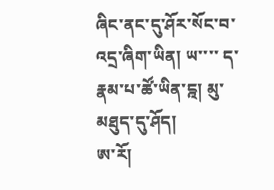ཞིང་ནང་དུ་ཤོར་སོང་བ་འདྲ་ཞིག་ཡིན། ཡ་་་་ ད་རྣམ་པ་ཚོ་ཡིན་དྰ། མུ་མཐུད་དུ་ཤོད།
ཨ་རོ།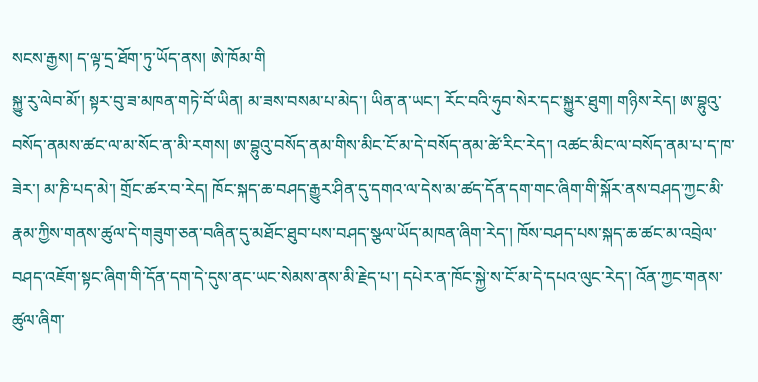སངས་རྒྱས། ད་ལྟ་དྲ་ཐོག་ཏུ་ཡོད་ནས། ཨེ་ཁོམ་གི
སྐྱུ་རུ་ལེབ་མོ་། སྟར་བུ་ཟ་མཁན་གཏེ་བོ་ཡིན། མ་ཟས་བསམ་པ་མེད་། ཡིན་ན་ཡང་། རོང་བའི་ཧུབ་སེར་དང་སྐྱུར་ཐུག། གཉིས་རེད། ཨ་བྷུའུ་བསོད་ནམས་ཚང་ལ་མ་སོང་ན་མི་རགས། ཨ་བྷུའུ་བསོད་ནམ་གིས་མིང་ངོ་མ་དེ་བསོད་ནམ་ཚེ་རིང་རེད་། འཚང་མིང་ལ་བསོད་ནམ་པ་ད་ཁ་ཟེར་། མ་ཎི་པད་མེ་། གྲོང་ཚར་བ་རེད། ཁོང་སྐད་ཆ་བཤད་རྒྱུར་ཤིན་དུ་དགའ་ལ་དེས་མ་ཚད་དོན་དག་གང་ཞིག་གི་སྐོར་ནས་བཤད་ཀྱང་མི་རྣམ་ཀྱིས་གནས་ཚུལ་དེ་གཟུག་ཅན་བཞིན་དུ་མཐོང་ཐུབ་པས་བཤད་སྩལ་ཡོད་མཁན་ཞིག་རེད་། ཁོས་བཤད་པས་སྐད་ཆ་ཚང་མ་འབྲེལ་བཤད་འཇོག་སྟང་ཞིག་གི་དོན་དག་དེ་དུས་ནང་ཡང་སེམས་ནས་མི་རྗེད་པ་། དཔེར་ན་ཁོང་སྐྱེ་ས་ངོ་མ་དེ་དཔའ་ལུང་རེད་། འོན་ཀྱང་གནས་ཚུལ་ཞིག་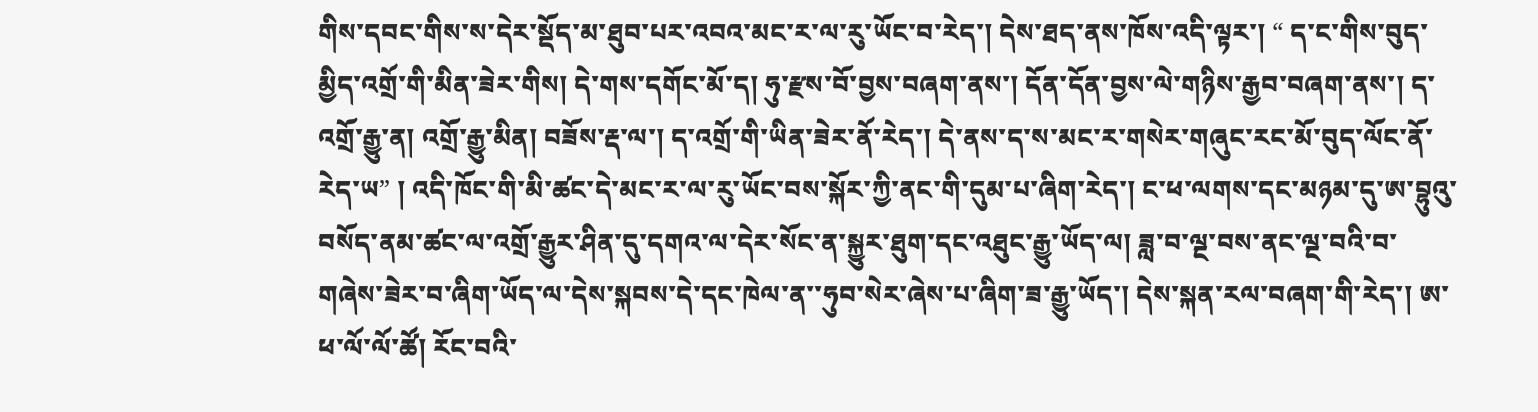གིས་དབང་གིས་ས་དེར་སྡོད་མ་ཐུབ་པར་འབའ་མང་ར་ལ་རུ་ཡོང་བ་རེད་། དེས་ཐད་ནས་ཁོས་འདི་ལྟར་། “ ད་ང་གིས་བུད་མྱིད་འགྲོ་གི་མིན་ཟེར་གིས། དེ་གས་དགོང་མོ་ད། ཧུ་རྫས་བོ་བྱས་བཞག་ནས་། དོན་དོན་བྱས་ལེ་གཉིས་རྒྱབ་བཞག་ནས་། ད་འགྲོ་རྒྱུ་ན། འགྲོ་རྒྱུ་མིན། བཟོས་རྡ་ལ་། ད་འགྲོ་གི་ཡིན་ཟེར་ནོ་རེད་། དེ་ནས་ད་ས་མང་ར་གསེར་གཞུང་རང་མོ་བུད་ལོང་ནོ་རེད་ཡ” ། འདི་ཁོང་གི་མི་ཚང་དེ་མང་ར་ལ་རུ་ཡོང་བས་སྐོར་ཀྱི་ནང་གི་དུམ་པ་ཞིག་རེད་། ང་ཕ་ལགས་དང་མཉམ་དུ་ཨ་བྷུའུ་བསོད་ནམ་ཚང་ལ་འགྲོ་རྒྱུར་ཤིན་དུ་དགའ་ལ་དེར་སོང་ན་སྐྱུར་ཐུག་དང་འཐུང་རྒྱུ་ཡོད་ལ། ཟླ་བ་ལྔ་བས་ནང་ལྔ་བའི་བ་གཞེས་ཟེར་བ་ཞིག་ཡོད་ལ་དེས་སྐབས་དེ་དང་ཁེལ་ན་་ཧུབ་སེར་ཞེས་པ་ཞིག་ཟ་རྒྱུ་ཡོད་། དེས་སྐན་རལ་བཞག་གི་རེད་། ཨ་ཕ་ལོ་ལོ་ཚོ། རོང་བའི་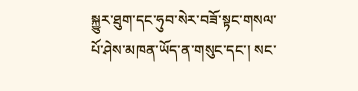སྐྱུར་ཐུག་དང་ཧུབ་སེར་བཟོ་སྟང་གསལ་པོ་ཤེས་མཁན་ཡོད་ན་གསུང་དང་། སང་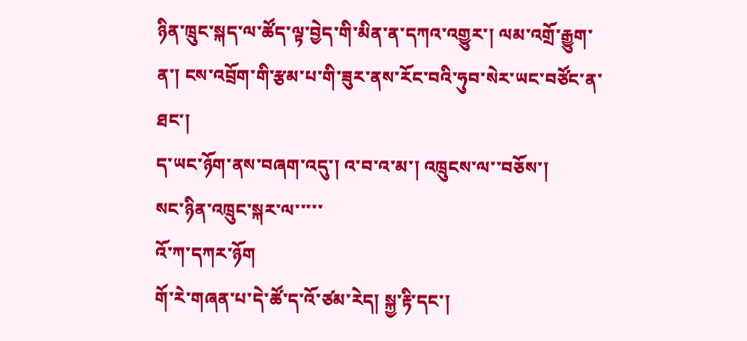ཉིན་ཁྲུང་སྐད་ལ་ཚོད་ལྟ་བྱེད་གི་མིན་ན་དཀའ་འགྱུར་། ལམ་འགྲོ་རྒྱུག་ན་། ངས་འབྲོག་གི་རྩམ་པ་གི་ཟུར་ནས་རོང་བའི་ཧུབ་སེར་ཡང་བཙོང་ན་ཐང་།
ད་ཡང་ཉོག་ནས་བཞག་འདུ་། འ་བ་འ་མ་། འཁྲུངས་ལ་་བཅོས་།
སང་ཉིན་འཁྲུང་སྐར་ལ་་་་་
འོ་ཀ་དཀར་ཉོག
གོ་རེ་གཞན་པ་དེ་ཚོ་ད་འོ་ཙམ་རེད། སྐྱ་རྟི་དང་།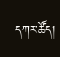དཀར་ཚོད།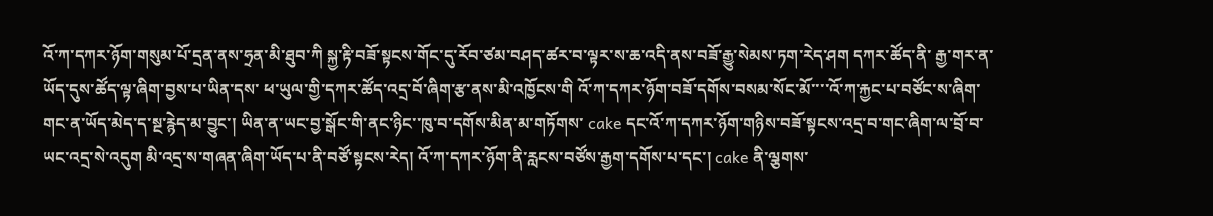འོ་ཀ་དཀར་ཉོག་གསུམ་པོ་དྲན་ནས་ཧྲན་མི་ཐུབ་ཀི སྐྱ་རྟི་བཟོ་སྟངས་གོང་དུ་རོབ་ཙམ་བཤད་ཚར་བ་ལྟར་ས་ཆ་འདི་ནས་བཟོ་རྒྱུ་སེམས་ཏག་རེད་ཤག དཀར་ཚོད་ནི་ རྒྱ་གར་ན་ཡོད་དུས་ཚོད་ལྟ་ཞིག་བྱས་པ་ཡིན་དས་ ཕ་ཡུལ་གྱི་དཀར་ཚོད་འདྲ་བོ་ཞིག་རྩ་ནས་མི་འཁྱོངས་གི འོ་ཀ་དཀར་ཉོག་བཟོ་དགོས་བསམ་སོང་མོ་་་་འོ་ཀ་རྐྱང་པ་བཙོང་ས་ཞིག་གང་ན་ཡོད་མེད་ད་སྔ་རྙེད་མ་བྱུང་། ཡིན་ན་ཡང་བྱ་སྒོང་གི་ནང་ཉིང་་ཁུ་བ་དགོས་མིན་མ་གཏོགས་ cake དང་འོ་ཀ་དཀར་ཉོག་གཉིས་བཟོ་སྟངས་འདྲ་བ་གང་ཞིག་ལ་བྲོ་བ་ཡང་འདྲ་སེ་འདུག མི་འདྲ་ས་གཞན་ཞིག་ཡོད་པ་ནི་བཙོ་སྟངས་རེད། འོ་ཀ་དཀར་ཉོག་ནི་རླངས་བཙོས་རྒྱག་དགོས་པ་དང་། cake ནི་ལྕགས་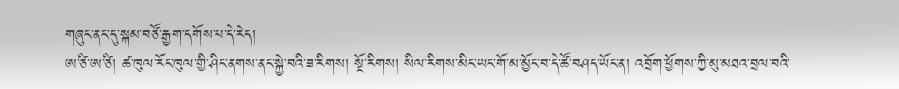གཞུང་ནང་དུ་སྐམ་བཙོ་རྒྱག་དགོས་པ་དེ་རེད།
ཨ་ཙི་ཨ་ཙི། ཚ་ཁུལ་རོང་ཁུལ་གྱི་ཤིང་ནགས་ནང་སྐྱེ་བའི་ཟ་རིགས། སྔོ་རིགས། སིལ་རིགས་མིང་ཡང་གོ་མ་མྱོང་བ་དེ་ཚོ་བཤད་ཡོང་ན། འབྲོག་ཕྱོགས་ཀྱི་མུ་མཐའ་བྲལ་བའི་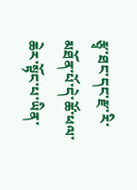རྩྭ་ཐང་དང་རྫ་རི་མཐོན་པོ་དེ་ཚོ་ཕལ་ཆེར་སྟོང་པ་ཡིན་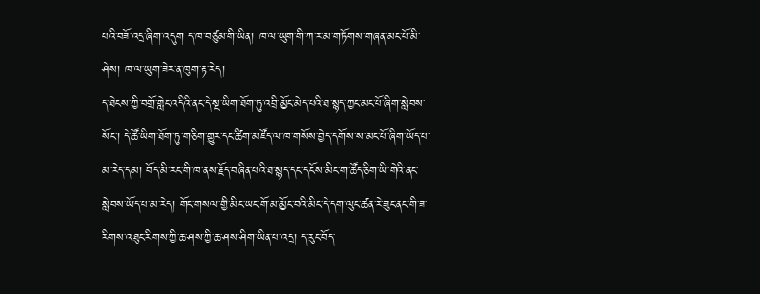པའི་བཟོ་འདྲ་ཞིག་འདུག ད་ཁ་བཙུམ་གི་ཡིན། ཁ་ལ་ཡུག་གི་ཀ་ར་མ་གཏོགས་གཞན་མང་པོ་མི་ཤེས། ཁ་ལ་ཡུག་ཟེར་ན་ཁུག་རྟ་རེད།
ད་ཐེངས་ཀྱི་བགྲོ་གླེང་འདིའི་ནང་དེ་སྔ་ཡིག་ཐོག་ཏུ་འབྲི་མྱོང་མེད་པའི་ཐ་སྙད་ཀྱང་མང་པོ་ཞིག་སླེབས་སོང་། དེ་ཚོ་ཡིག་ཐོག་ཏུ་གཅིག་གྱུར་དང་ཚིག་མཛོད་ལ་ཁ་གསོས་བྱེད་དགོས་ས་མང་པོ་ཞིག་ཡོད་པ་མ་རེད་དམ། བོད་མི་རང་གི་ཁ་ནས་རྗོད་བཞིན་པའི་ཐ་སྙད་དང་དངོས་མིང་ག་ཚོད་ཅིག་ཡི་གེའི་ནང་སླེབས་ཡོད་པ་མ་རེད། གོང་གསལ་གྱི་མིང་ཡང་གོ་མ་མྱོང་བའི་མིང་དེ་དག་ལུང་ཚན་རེ་ཟུང་ནང་གི་ཟ་རིགས་འཐུང་རིགས་ཀྱི་ཆ་ཤས་ཀྱི་ཆ་ཤས་ཤིག་ཡིན་པ་འདྲ། ད་རུང་བོད་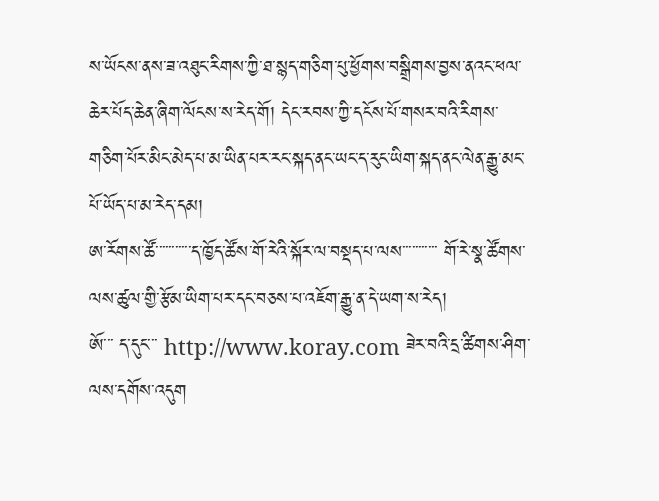ས་ཡོངས་ནས་ཟ་འཐུང་རིགས་ཀྱི་ཐ་སྙད་གཅིག་པུ་ཕྱོགས་བསྒྲིགས་བྱས་ནའང་ཕལ་ཆེར་པོད་ཆེན་ཞིག་ལོངས་ས་རེད་གོ། དེང་རབས་ཀྱི་དངོས་པོ་གསར་བའི་རིགས་གཅིག་པོར་མིང་མེད་པ་མ་ཡིན་པར་རང་སྐད་ནང་ཡང་ད་རུང་ཡིག་སྐད་ནང་ལེན་རྒྱུ་མང་པོ་ཡོད་པ་མ་རེད་དམ།
ཨ་རོགས་ཚོ་་་་་་་་་་་ད་ཁྱོད་ཚོས་གོ་རེའི་སྐོར་ལ་བསྡད་པ་ལས་་་་་་་་་་་ གོ་རེ་སྣ་ཚོགས་ལས་ཚུལ་གྱི་རྩོམ་ཡིག་པར་དང་བཅས་པ་འཇོག་རྒྱུ་ན་དེ་ཡག་ས་རེད།
ཨོ་་་ ད་དུང་་་ http://www.koray.com ཟེར་བའི་དྲ་ཚིགས་ཤིག་ལས་དགོས་འདུག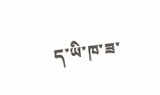ད་ཡི་ཁ་ཟ་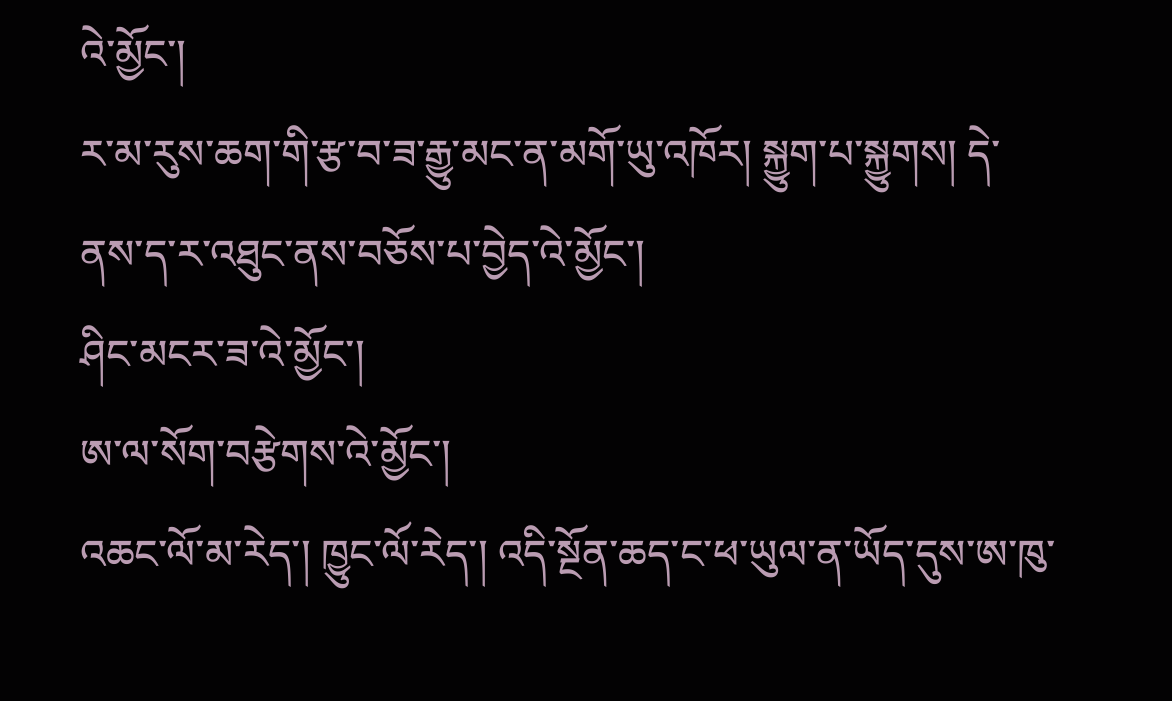འེ་མྱོང་།
ར་མ་རུས་ཆག་གི་རྩ་བ་ཟ་རྒྱུ་མང་ན་མགོ་ཡུ་འཁོར། སྐྱུག་པ་སྐྱུགས། དེ་ནས་ད་ར་འཐུང་ནས་བཅོས་པ་བྱེད་འེ་མྱོང་།
ཤིང་མངར་ཟ་འེ་མྱོང་།
ཨ་ལ་སོག་བརྩེགས་འེ་མྱོང་།
འཆང་ལོ་མ་རེད་། ཁྱུང་ལོ་རེད་། འདི་སྔོན་ཆད་ང་ཕ་ཡུལ་ན་ཡོད་དུས་ཨ་ཁུ་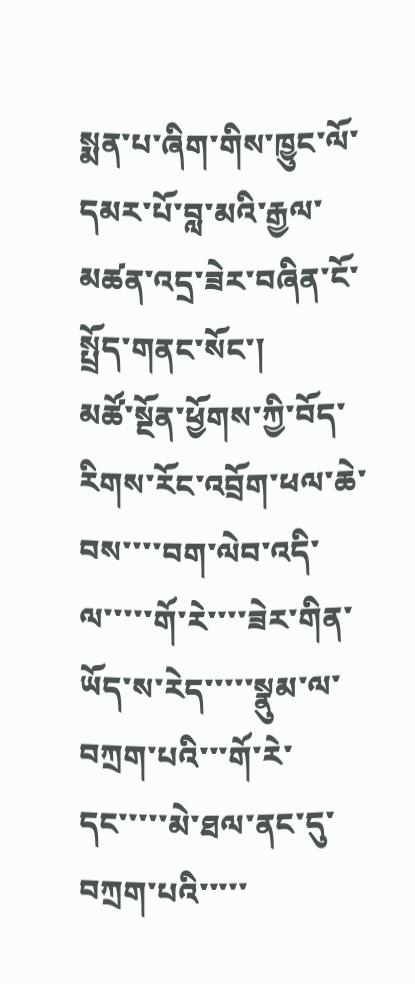སྨན་པ་ཞིག་གིས་ཁྱུང་ལོ་དམར་པོ་བླ་མའི་རྒྱལ་མཚན་འདྲ་ཟེར་བཞིན་ངོ་སྤྲོད་གནང་སོང་།
མཚོ་སྔོན་ཕྱོགས་ཀྱི་བོད་རིགས་རོང་འབྲོག་ཕལ་ཆེ་བས་་་་བག་ལེབ་འདི་ལ་་་་་གོ་རེ་་་་ཟེར་གིན་ཡོད་ས་རེད་་་་་སྣུམ་ལ་བཀྲག་པའི་་་གོ་རེ་དང་་་་་མེ་ཐལ་ནང་དུ་བཀྲག་པའི་་་་་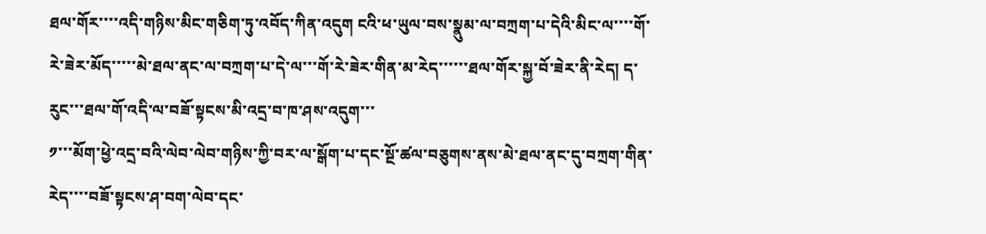ཐལ་གོར་་་་འདི་གཉིས་མིང་གཅིག་ཏུ་འབོད་ཀིན་འདུག ངའི་ཕ་ཡུལ་བས་སྣུམ་ལ་བཀྲག་པ་དེའི་མིང་ལ་་་་གོ་རེ་ཟེར་མོད་་་་་མེ་ཐལ་ནང་ལ་བཀྲག་པ་དེ་ལ་་་གོ་རེ་ཟེར་གིན་མ་རེད་་་་་་ཐལ་གོར་སྐྱ་བོ་ཟེར་ནི་རེད། ད་རུང་་་ཐལ་གོ་འདི་ལ་བཟོ་སྟངས་མི་འདྲ་བ་ཁ་ཤས་འདུག་་་
༡་་་མོག་ཕྱེ་འདྲ་བའི་ལེབ་ལེབ་གཉིས་ཀྱི་བར་ལ་སྒོག་པ་དང་སྔོ་ཚལ་བཅུགས་ནས་མེ་ཐལ་ནང་དུ་བཀྲག་གིན་རེད་་་་བཟོ་སྟངས་ཤ་བག་ལེབ་དང་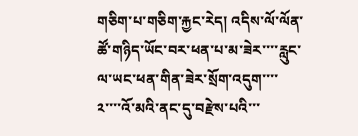གཅིག་པ་གཅིག་རྐྱང་རེད། འདིས་ལོ་ལོན་ཚོ་གཉིད་ཡོང་བར་ཕན་པ་མ་ཟེར་་་་རླུང་ལ་ཡང་ཕན་གིན་ཟེར་སྲོག་འདུག་་་་
༢་་་་འོ་མའི་ནང་དུ་བརྫེས་པའི་་་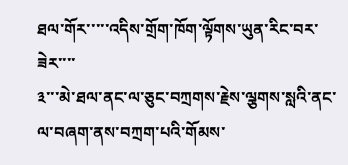ཐལ་གོར་་་་་འདིས་གྲོག་ཁོག་ལྟོགས་ཡུན་རིང་བར་ཟེར་་་་
༣་་་མེ་ཐལ་ནང་ལ་ཅུང་བཀྲགས་རྗེས་ལྕགས་སླའི་ནང་ལ་བཞག་ནས་བཀྲག་པའི་གོམས་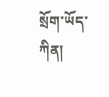སྲོག་ཡོད་ཀིན།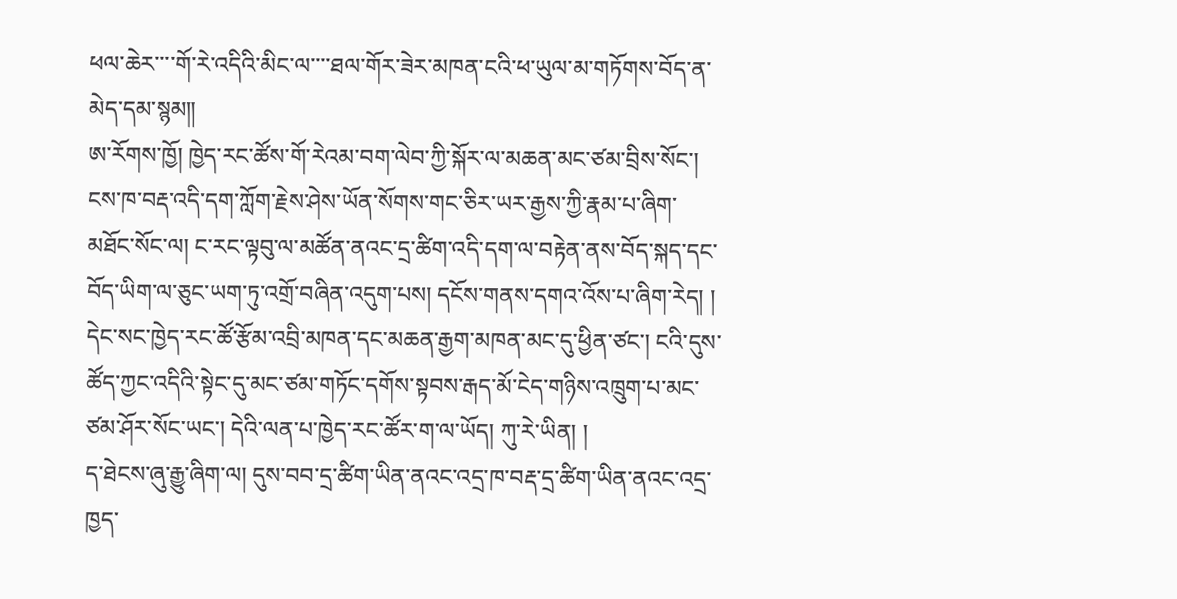ཕལ་ཆེར་་་་གོ་རེ་འདིའི་མིང་ལ་་་་ཐལ་གོར་ཟེར་མཁན་ངའི་ཕ་ཡུལ་མ་གཏོགས་བོད་ན་མེད་དམ་སྙམ༎
ཨ་རོགས་ཁྱོ། ཁྱེད་རང་ཚོས་གོ་རེའམ་བག་ལེབ་ཀྱི་སྐོར་ལ་མཆན་མང་ཙམ་བྲིས་སོང་། ངས་ཁ་བརྡ་འདི་དག་ཀློག་རྗེས་ཤེས་ཡོན་སོགས་གང་ཅིར་ཡར་རྒྱས་ཀྱི་རྣམ་པ་ཞིག་མཐོང་སོང་ལ། ང་རང་ལྟབུ་ལ་མཚོན་ནའང་དྲ་ཚིག་འདི་དག་ལ་བརྟེན་ནས་བོད་སྐད་དང་བོད་ཡིག་ལ་ཅུང་ཡག་ཏུ་འགྲོ་བཞིན་འདུག་པས། དངོས་གནས་དགའ་འོས་པ་ཞིག་རེད། །
དེང་སང་ཁྱེད་རང་ཚོ་རྩོམ་འབྲི་མཁན་དང་མཆན་རྒྱག་མཁན་མང་དུ་ཕྱིན་ཙང་། ངའི་དུས་ཚོད་ཀྱང་འདིའི་སྟེང་དུ་མང་ཙམ་གཏོང་དགོས་སྟབས་རྒད་མོ་ངེད་གཉིས་འཁྲུག་པ་མང་ཙམ་ཤོར་སོང་ཡང་། དེའི་ལན་པ་ཁྱེད་རང་ཚོར་ག་ལ་ཡོད། ཀུ་རེ་ཡིན། །
ད་ཐེངས་ཞུ་རྒྱུ་ཞིག་ལ། དུས་བབ་དྲ་ཚིག་ཡིན་ནའང་འདྲ་ཁ་བརྡ་དྲ་ཚིག་ཡིན་ནའང་འདྲ་ཁྱད་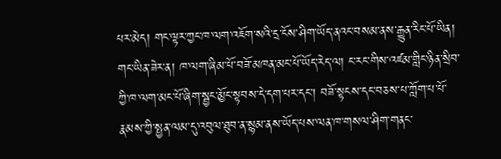པར་མེད། གང་ལྟར་ཀྱང་ཁ་ལག་འཇོག་སའི་དྲ་ངོས་ཤིག་ཡོད་ནའང་བསམ་ནས་རྒྱུན་རིང་པོ་ཡིན། གང་ཡིན་ཟེར་ན། ཁ་ལག་ཞིམ་པོ་བཟོ་མཁན་མང་པོ་ཡོད་རེད་ལ། ང་རང་གིས་འཛམ་གླིང་ཉིན་སྲིབ་ཀྱི་ཁ་ལག་མང་པོ་ཞིག་སྦྱང་མྱོང་སྟབས་དེ་དག་པར་དང་། བཟོ་སྟངས་དང་བཅས་པ་ཀློག་པ་པོ་རྣམས་ཀྱི་སྤྱན་ལམ་དུ་འབུལ་ཐུབ་ན་སྙམ་ནས་ཡོད་པས་ལན་ཁ་གསལ་ཤིག་གནང་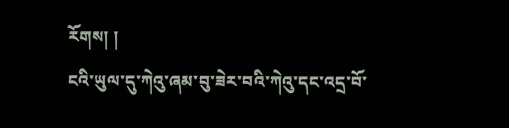རོགས། །
ངའི་ཡུལ་དུ་ཀེའུ་ཞམ་བུ་ཟེར་བའི་ཀེའུ་དང་འདྲ་བོ་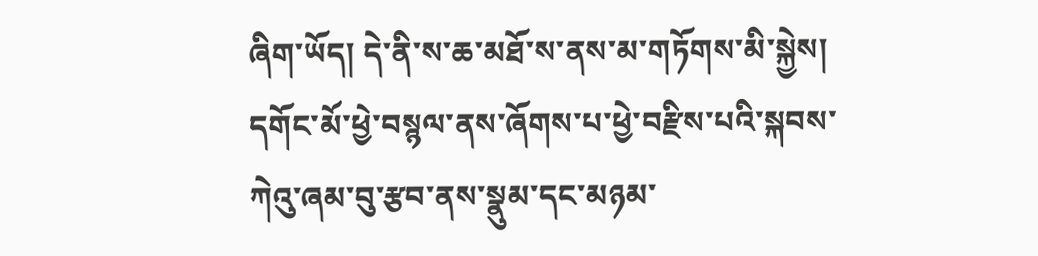ཞིག་ཡོད། དེ་ནི་ས་ཆ་མཐོ་ས་ནས་མ་གཏོགས་མི་སྐྱེས། དགོང་མོ་ཕྱེ་བསྙལ་ནས་ཞོགས་པ་ཕྱེ་བརྫིས་པའི་སྐབས་ཀེའུ་ཞམ་བུ་རྩབ་ནས་སྣུམ་དང་མཉམ་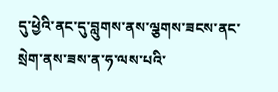དུ་ཕྱེའི་ནང་དུ་བླུགས་ནས་ལྕགས་ཟངས་ནང་སྲེག་ནས་ཟས་ན་ཧ་ལས་པའི་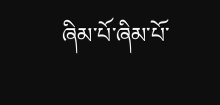ཞིམ་པོ་ཞིམ་པོ་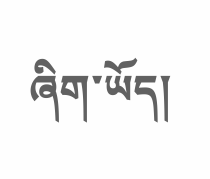ཞིག་ཡོད།